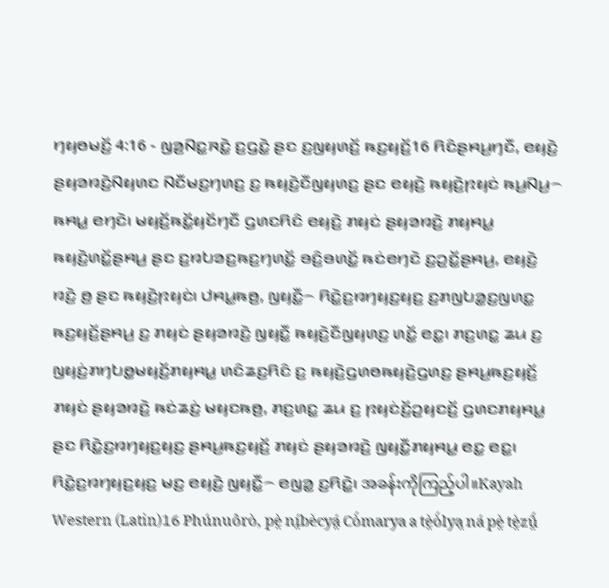ꤚꤟꤥꤗꤢꤩ꤬ 4:16 - ꤜꤤ꤬ꤡꤢ꤭ꤏꤢꤧ꤭ ꤢ꤬ꤞꤢꤧ꤭ ꤔꤢ ꤢ꤬ꤜꤟꤛꤢꤩ꤬ ꤒꤢ꤬ꤟꤢꤩ꤬16 ꤖꤢꤨꤔꤌꤣ꤬ꤚꤢꤪ, ꤕꤟꤢꤧ꤬ ꤔꤟꤤꤙꤢꤧ꤬ꤡꤟꤛꤢ ꤡꤢꤪꤗꤢ꤬ꤚꤛꤢ꤬ ꤢ꤬ ꤒꤟꤢꤧ꤬ꤢꤪꤜꤟꤛꤢ꤬ ꤔꤢ ꤕꤟꤢꤧ꤬ ꤒꤟꤢꤧ꤬ꤐꤟꤢꤦ ꤒꤣ꤬ꤡꤣ꤬꤮ ꤒꤌꤣ꤭ ꤕꤚꤢꤧ꤯ ꤗꤟꤢꤩ꤬ꤒꤢꤩ꤭ꤟꤢꤩꤚꤢꤪ ꤞꤛꤢꤖꤢꤨ ꤕꤟꤢꤧ꤬ ꤊꤟꤢꤦ ꤔꤟꤤꤙꤢꤧ꤬ ꤊꤟꤌꤣ꤭ ꤒꤟꤢꤧ꤬ꤛꤢꤩ꤭ꤔꤌꤣ꤬ ꤔꤢ ꤢ꤬ꤙꤝꤤꤢ꤬ꤒꤢ꤬ꤚꤛꤢꤩ꤭ ꤋꤢꤨ꤬ꤋꤛꤢꤩ꤭ ꤒꤢꤦꤕꤚꤢꤧ ꤢ꤬ꤑꤢꤩ꤭ꤔꤌꤣ꤬, ꤕꤟꤢꤧ꤬ ꤙꤢꤧ꤬ ꤥ꤬ ꤔꤢ ꤒꤟꤢꤧ꤬ꤐꤟꤢꤦ꤯ ꤓꤌꤣ꤭ꤒꤥ꤬, ꤜꤟꤢꤪ꤭꤮ ꤖꤢꤧ꤭ꤢ꤬ꤙꤚꤟꤢ꤬ꤟꤢ꤬ ꤢ꤬ꤊꤜꤝꤤ꤭ꤢ꤬ꤜꤛꤢ꤭ ꤒꤢ꤬ꤟꤢꤩ꤬ꤔꤌꤣ꤬ ꤢ꤬ ꤊꤟꤢꤦ ꤔꤟꤤꤙꤢꤧ꤬ ꤜꤟꤢꤪ꤭ ꤒꤟꤢꤧ꤬ꤢꤪꤜꤟꤛꤢ꤬ ꤛꤢꤩ꤭ ꤕꤢ꤭꤯ ꤊꤢ꤬ꤛꤢ꤭ ꤘꤣ ꤢ꤬ ꤜꤟꤢꤦ꤬ꤊꤚꤝꤥ꤭ꤗꤟꤢꤩ꤬ꤊꤟꤌꤣ꤭ ꤛꤢꤨꤘꤢ꤬ꤖꤢꤨ ꤢ꤬ ꤒꤟꤢꤧ꤬ꤞꤛꤥꤒꤟꤢꤧ꤬ꤞꤛꤢ꤬ ꤔꤌꤣ꤬ꤒꤢ꤬ꤟꤢꤩ꤬ ꤊꤟꤢꤦ ꤔꤟꤤꤙꤢꤧ꤬ ꤒꤢꤦꤘꤢꤦ꤬ ꤗꤟꤢꤒꤥ꤬, ꤊꤢ꤬ꤛꤢ꤭ ꤘꤣ ꤢ꤬ ꤐꤟꤢꤦꤢꤩ꤬ꤑꤟꤢꤢꤩ꤬ ꤞꤛꤢꤊꤟꤌꤣ꤭ ꤔꤢ ꤖꤢꤧ꤭ꤢ꤬ꤙꤚꤟꤢ꤬ꤟꤢ꤬ ꤔꤌꤣ꤬ꤒꤢ꤬ꤟꤢꤩ꤬ ꤊꤟꤢꤦ ꤔꤟꤤꤙꤢꤧ꤬ ꤜꤟꤢꤪ꤭ꤊꤟꤌꤣ꤭ ꤕꤢ꤭ ꤕꤢ꤭꤯ ꤖꤢꤧ꤭ꤢ꤬ꤙꤚꤟꤢ꤬ꤟꤢ꤬ ꤗꤢ꤬ ꤕꤟꤢꤧ꤬ ꤜꤟꤢꤪ꤭꤮ ꤕꤜꤤ꤭ ꤢ꤬ꤖꤢꤧ꤭꤯ အခန်းကိုကြည့်ပါ။Kayah Western (Latin)16 Phúnuôrò, pè̤ ní̤bècyá̤ Cò́marya a tè̤ò́lya̤ ná pè̤ tè̤zṳ̂́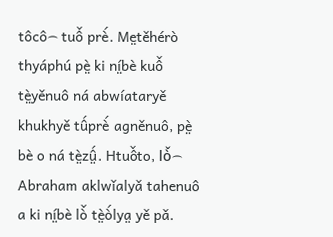tôcô꤮ tuô̌ prè́. Me̤těhérò thyáphú pè̤ ki ní̤bè kuô̌ tè̤yěnuô ná abwíataryě khukhyě tû́prè́ agněnuô, pè̤ bè o ná tè̤zṳ̂́. Htuô̌to, lò̌꤮ Abraham aklwǐalyǎ tahenuô a ki ní̤bè lò̌ tè̤ò́lya̤ yě pǎ.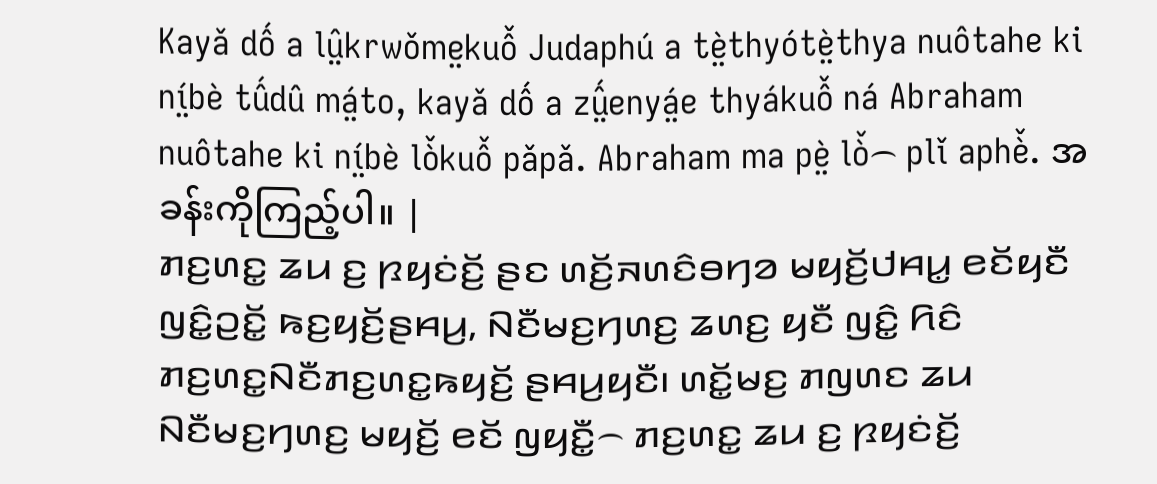Kayǎ dố a lṳ̂krwǒme̤kuô̌ Judaphú a tè̤thyótè̤thya nuôtahe ki ní̤bè tû́dû má̤to, kayǎ dố a zṳ̂́enyá̤e thyákuô̌ ná Abraham nuôtahe ki ní̤bè lò̌kuô̌ pǎpǎ. Abraham ma pè̤ lò̌꤮ plǐ aphè̌. အခန်းကိုကြည့်ပါ။ |
ꤊꤢ꤬ꤛꤢ꤭ ꤘꤣ ꤢ꤬ ꤐꤟꤢꤦꤢꤩ꤬ ꤔꤢ ꤛꤢꤩ꤬ꤏꤛꤢꤨꤋꤚꤤ ꤗꤟꤢꤩ꤬ꤓꤌꤣ꤭ ꤕꤢꤩꤟꤢꤪ ꤜꤢꤨ꤭ꤑꤢꤩ꤭ ꤒꤢ꤬ꤟꤢꤩ꤬ꤔꤌꤣ꤬, ꤡꤢꤪꤗꤢ꤬ꤚꤛꤢ꤬ ꤘꤛꤢ꤬ ꤟꤢꤪ ꤜꤢꤨ꤭ ꤖꤢꤨ ꤊꤢ꤬ꤛꤢ꤭ꤡꤢꤪꤊꤢ꤬ꤛꤢ꤭ꤒꤟꤢꤩ꤬ ꤔꤌꤣ꤬ꤟꤢꤪ꤯ ꤛꤢꤩ꤭ꤗꤢ꤬ ꤊꤜꤛꤢ ꤘꤣ ꤡꤢꤪꤗꤢ꤬ꤚꤛꤢ꤬ ꤗꤟꤢꤩ꤬ ꤕꤢꤩ ꤜꤟꤢꤪ꤭꤮ ꤊꤢ꤬ꤛꤢ꤭ ꤘꤣ ꤢ꤬ ꤐꤟꤢꤦꤢꤩ꤬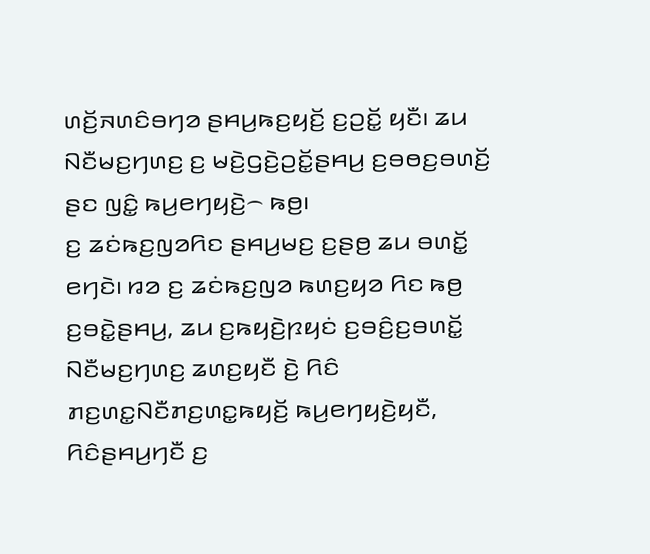ꤛꤢꤩ꤬ꤏꤛꤢꤨꤋꤚꤤ ꤔꤌꤣ꤬ꤒꤢ꤬ꤟꤢꤩ꤬ ꤢ꤬ꤑꤢꤩ꤭ ꤟꤢꤪ꤯ ꤘꤣ ꤡꤢꤪꤗꤢ꤬ꤚꤛꤢ꤬ ꤢ꤬ ꤗꤢꤧ꤬ꤞꤢꤧ꤬ꤑꤢꤩ꤭ꤔꤌꤣ꤬ ꤢ꤬ꤋꤥꤢ꤬ꤋꤛꤢꤩ꤬ ꤔꤢ ꤜꤢꤨ꤭ ꤒꤣ꤬ꤕꤚꤟꤢꤧ꤬꤮ ꤒꤥ꤬꤯
ꤢ꤬ ꤘꤢꤦꤒꤢ꤬ꤜꤤꤖꤢ ꤔꤌꤣ꤬ꤗꤢ꤬ ꤢ꤬ꤔꤥ꤬ ꤘꤣ ꤋꤛꤢꤩ꤭ ꤕꤚꤢꤧ꤯ ꤙꤤ ꤢ꤬ ꤘꤢꤦꤒꤢ꤬ꤜꤤ ꤒꤛꤢ꤬ꤟꤤ ꤖꤢ ꤒꤥ꤬ ꤢ꤬ꤋꤢꤧ꤭ꤔꤌꤣ꤬, ꤘꤣ ꤢ꤬ꤒꤟꤢꤧ꤬ꤐꤟꤢꤦ ꤢ꤬ꤋꤢꤨ꤬ꤢ꤬ꤋꤛꤢꤩ꤭ ꤡꤢꤪꤗꤢ꤬ꤚꤛꤢ꤬ ꤘꤛꤢ꤬ꤟꤢꤪ ꤢꤧ꤬ ꤖꤢꤨ ꤊꤢ꤬ꤛꤢ꤭ꤡꤢꤪꤊꤢ꤬ꤛꤢ꤭ꤒꤟꤢꤩ꤬ ꤒꤣ꤬ꤕꤚꤟꤢꤧ꤬ꤟꤢꤪ, ꤖꤢꤨꤔꤌꤣ꤬ꤚꤢꤪ ꤢ꤬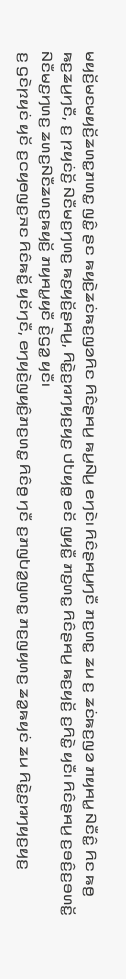ꤗꤟꤢꤩ꤬ꤗꤢꤗꤟꤢꤩ꤬ꤘꤛꤢ꤭ꤊꤛꤢ꤭ ꤜꤢꤨ꤭ ꤔꤢ ꤒꤟꤢꤧ꤬ꤘꤢꤦꤒꤢ꤬ꤜꤤꤖꤢ ꤖꤢꤨꤔꤌꤣ꤬ ꤒꤣ꤬ꤡꤣ꤬ ꤕꤚꤢꤧ꤯ ꤖꤢꤨꤔꤌꤣ꤬ꤚꤢꤪ ꤊꤢ꤬ꤛꤢ꤭ ꤘꤣ ꤢ꤬ ꤘꤢꤦꤒꤢ꤬ꤜꤤ ꤊꤟꤌꤣ꤭ ꤡꤢꤪꤢꤨ꤭ ꤖꤢ ꤒꤥ꤬ ꤒꤢ꤬ꤘꤣ꤬ꤚꤢꤪ, ꤢ꤬ ꤐꤟꤢꤦꤢꤩ꤬ ꤡꤢꤪꤗꤢ꤬ꤚꤛꤢ꤬ ꤒꤢ꤬ꤟꤢꤩ꤬ꤔꤌꤣ꤬, ꤖꤢꤧ꤭ꤢ꤬ꤙꤚꤟꤢ꤬ꤟꤢ꤬ ꤓꤝꤟꤥ꤭ ꤕꤢꤩ ꤜꤟꤢꤪ꤭ ꤊꤢ꤬ꤛꤢ꤭ ꤖꤢꤨꤔꤌꤣ꤬ ꤒꤢ꤬ꤟꤢꤩ꤬ ꤢ꤬ꤖꤢꤧ꤭ ꤟꤢꤪ꤯ ꤖꤢꤨꤔꤌꤣ꤬ ꤢ꤬ꤋꤢꤨ꤬ꤢ꤬ꤋꤛꤢꤩ꤭ ꤡꤢꤪꤗꤢ꤬ꤚꤛꤢ꤬ ꤘꤛꤢ꤬ꤡꤢꤪꤘꤛꤢ꤬ꤒꤟꤢꤩ꤬ ꤊꤟꤌꤣ꤭ꤟꤢꤪ ꤢꤧ꤬ꤞꤤ꤭ ꤟꤢꤪ꤯
ꤢ꤬ ꤞꤢꤧꤐꤟꤢꤦ ꤟꤢꤩ ꤢ꤬ꤍꤟꤥꤜꤢ꤬ꤏꤢ ꤖꤢꤨꤒꤢꤩ꤭ ꤟꤢꤩꤚꤢꤪ, ꤕꤚꤟꤢꤧ꤬ꤜꤟꤢꤨ꤬ꤊꤢ꤬ꤛꤢ꤭ ꤖꤢꤨꤥ꤬ ꤚꤢꤪ ꤢ꤬ꤊꤜꤝꤤ꤭ꤜꤛꤢ꤭ ꤊꤢ꤬ꤜꤟꤛꤢ꤬ ꤘꤤ꤭ꤒꤟꤢꤦ ꤘꤣ ꤖꤢꤧ꤭ꤢ꤬ꤙꤚꤟꤢ꤬ꤟꤢ꤬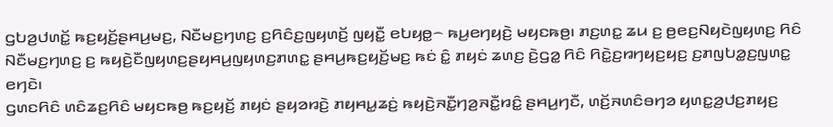ꤞꤝꤤ꤬ꤓꤛꤢꤩ꤭ ꤒꤢ꤬ꤟꤢꤩ꤬ꤔꤌꤣ꤬ꤗꤢ꤬, ꤡꤢꤪꤗꤢ꤬ꤚꤛꤢ꤬ ꤢ꤬ꤖꤢꤨꤢ꤬ꤜꤟꤛꤢꤩ꤬ ꤜꤟꤢꤪ꤭ ꤕꤝꤟꤥ꤭꤮ ꤒꤣ꤬ꤕꤚꤟꤢꤧ꤬ ꤗꤟꤢꤒꤥ꤬꤯ ꤊꤢ꤬ꤛꤢ꤭ ꤘꤣ ꤢ꤬ ꤥ꤬ꤕꤢ꤬ꤡꤟꤢꤧꤜꤟꤛꤢ꤬ ꤖꤢꤨ ꤡꤢꤪꤗꤢ꤬ꤚꤛꤢ꤬ ꤢ꤬ ꤒꤟꤢꤧ꤬ꤢꤪꤜꤟꤛꤢ꤬ꤔꤟꤌꤣ꤬ꤜꤟꤛꤢ꤬ꤊꤛꤢ꤭ ꤔꤌꤣ꤬ꤒꤢ꤬ꤟꤢꤩ꤬ꤗꤢ꤬ ꤒꤢꤦ ꤢꤨ꤭ ꤊꤟꤢꤦ ꤘꤛꤢ꤬ ꤢꤧ꤬ꤞꤤ꤭ ꤖꤢꤨ ꤖꤢꤧ꤭ꤢ꤬ꤙꤚꤟꤢ꤬ꤟꤢ꤬ ꤢ꤬ꤊꤜꤝꤤ꤭ꤢ꤬ꤜꤛꤢ꤭ ꤕꤚꤢꤧ꤯
ꤞꤛꤢꤖꤢꤨ ꤛꤢꤨꤘꤢ꤬ꤖꤢꤨ ꤗꤟꤢꤒꤥ꤬ ꤒꤢ꤬ꤟꤢꤩ꤬ ꤊꤟꤢꤦ ꤔꤟꤤꤙꤢꤧ꤬ ꤊꤟꤌꤣ꤭ꤘꤢꤦ꤬ ꤒꤟꤢꤧ꤬ꤏꤢꤪ꤭ꤚꤤ꤬ꤏꤢꤪ꤭ꤙꤢꤨ꤭ ꤔꤌꤣ꤬ꤚꤢꤪ, ꤛꤢꤩ꤬ꤏꤛꤢꤨꤋꤚꤤ ꤟꤛꤢ꤭ꤤ꤬ꤓꤢ꤬ꤊꤟꤢ꤬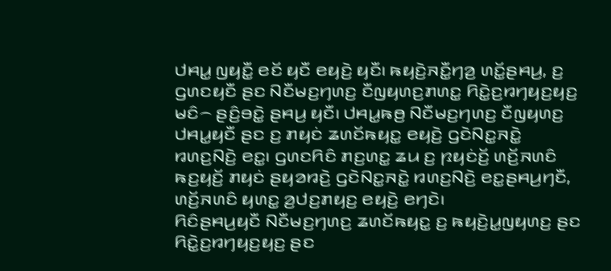ꤓꤌꤣ꤭ ꤜꤟꤢꤪ꤭ ꤕꤢꤩ ꤟꤢꤪ ꤕꤟꤢꤧ꤬ ꤟꤢꤪ꤯ ꤒꤟꤢꤧ꤬ꤏꤢꤪ꤭ꤚꤤ꤬ ꤛꤢꤩ꤭ꤔꤌꤣ꤬, ꤢ꤬ ꤞꤛꤢꤟꤢꤪ ꤔꤢ ꤡꤢꤪꤗꤢ꤬ꤚꤛꤢ꤬ ꤢꤪꤜꤟꤛꤢ꤬ꤊꤛꤢ꤭ ꤖꤢꤧ꤭ꤢ꤬ꤙꤚꤟꤢ꤬ꤟꤢ꤬ ꤗꤢꤨ꤮ ꤔꤢꤨ꤬ꤋꤢꤧ꤭ ꤔꤌꤣ꤬ ꤟꤢꤪ꤯ ꤓꤌꤣ꤭ꤒꤥ꤬ ꤡꤢꤪꤗꤢ꤬ꤚꤛꤢ꤬ ꤢꤪꤜꤟꤛꤢ꤬ ꤓꤌꤣ꤭ꤟꤢꤪ ꤔꤢ ꤢ꤬ ꤊꤟꤢꤦ ꤘꤛꤢꤩꤒꤟꤢ꤭ ꤕꤟꤢꤧ꤬ ꤞꤢꤧꤡꤢ꤭ꤏꤢꤧ꤭ ꤙꤛꤢ꤬ꤡꤢꤧ꤬ ꤕꤢ꤭꤯ ꤞꤛꤢꤖꤢꤨ ꤊꤢ꤬ꤛꤢ꤭ ꤘꤣ ꤢ꤬ ꤐꤟꤢꤦꤢꤩ꤬ ꤛꤢꤩ꤬ꤏꤛꤢꤨ ꤒꤢ꤬ꤟꤢꤩ꤬ ꤊꤟꤢꤦ ꤔꤟꤤꤙꤢꤧ꤬ ꤞꤢꤧꤡꤢ꤭ꤏꤢꤧ꤭ ꤙꤛꤢ꤬ꤡꤢꤧ꤬ ꤕꤢ꤭ꤔꤌꤣ꤬ꤚꤢꤪ, ꤛꤢꤩ꤬ꤏꤛꤢꤨ ꤟꤛꤢ꤭ ꤤ꤬ꤓꤢ꤬ꤊꤟꤢ꤬ ꤕꤟꤢꤧ꤬ ꤕꤚꤢꤧ꤯
ꤖꤢꤨꤔꤌꤣ꤬ꤟꤢꤪ ꤡꤢꤪꤗꤢ꤬ꤚꤛꤢ꤬ ꤘꤛꤢꤩꤒꤟꤢ꤭ ꤢ꤬ ꤒꤟꤢꤧ꤬ꤣ꤭ꤜꤟꤛꤢ꤬ ꤔꤢ ꤖꤢꤧ꤭ꤢ꤬ꤙꤚꤟꤢ꤬ꤟꤢ꤬ ꤔꤢ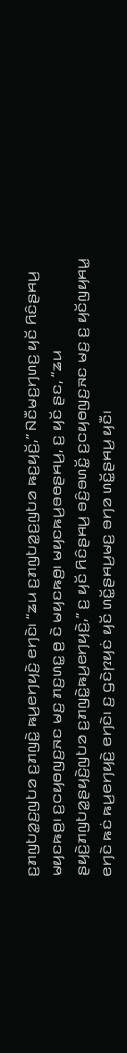ꤢ꤬ꤊꤜꤝꤤ꤭ꤢ꤬ꤜꤝꤤ ꤢ꤬ꤊꤜꤢꤧ꤭ ꤒꤣ꤬ꤕꤚꤟꤢꤧ꤬ ꤕꤚꤢꤧ꤯ “ꤘꤣ ꤢ꤬ꤊꤜꤝꤤ꤭ꤢ꤬ꤜꤝꤤ ꤒꤢ꤬ꤟꤢꤩ꤬,” ꤡꤢꤪꤗꤢ꤬ꤚꤛꤢ꤬ ꤟꤢꤩ ꤖꤢꤨꤔꤌꤣ꤬ ꤗꤟꤢꤒꤥ꤬꤯ ꤢ꤬ꤍꤟꤥꤜꤢ꤬ꤏꤢ ꤗꤢ꤬ ꤊꤢ꤬ꤛꤢ꤭ ꤥ꤬ ꤢꤧ ꤗꤟꤢꤒꤥ꤬꤯ ꤗꤟꤢꤒꤣ꤬ꤋꤥꤔꤌꤣ꤬, ꤢ꤬ ꤟꤢꤩ ꤔꤢ, “ꤘꤣ ꤔꤟꤢꤧ꤬ꤊꤜꤝꤤ꤭ꤔꤟꤢꤧ꤬ꤜꤝꤤ ꤢ꤬ꤊꤜꤢꤧ꤭ꤒꤣ꤬ꤕꤚꤟꤢꤧ꤬,” ꤢ꤬ ꤟꤢꤩ ꤖꤢꤨꤔꤌꤣ꤬ ꤋꤢꤨ꤬ꤋꤛꤢꤩ꤭ ꤢ꤬ꤍꤟꤥꤜꤢ꤬ꤏꤢ ꤗꤢ꤬ ꤢ꤬ ꤟꤢꤩꤜꤟꤌꤣ꤭ ꤕꤚꤢꤧ ꤒꤢꤦ ꤒꤣ꤬ꤕꤚꤟꤢꤧ꤬ ꤕꤚꤢꤧ꤯ ꤢ꤬ ꤞꤢꤧꤐꤟꤢꤦ ꤟꤢꤩ ꤛꤢꤩ꤭ꤔꤌꤣ꤬ꤗꤢ꤬ ꤋꤚꤤ ꤛꤢꤩ꤭ꤔꤌꤣ꤬ ꤟꤢꤪ꤯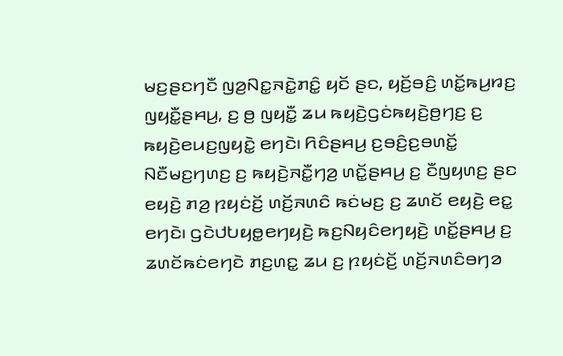ꤗꤢ꤬ꤔꤢꤚꤢꤪ ꤜꤤ꤬ꤡꤢ꤭ꤏꤢꤧ꤭ꤊꤢꤨ꤭ ꤟꤢꤩ ꤔꤢ, ꤟꤢꤩ꤬ꤋꤢꤨ꤬ ꤛꤢꤩ꤭ꤒꤣ꤬ꤙꤢ꤬ ꤜꤟꤢꤪ꤭ꤔꤌꤣ꤬, ꤢ꤬ ꤥ꤬ ꤜꤟꤢꤪ꤭ ꤘꤣ ꤒꤟꤢꤧ꤬ꤞꤢꤦꤒꤟꤢꤧ꤬ꤥ꤬ꤚꤢ꤬ ꤢ꤬ ꤒꤟꤢꤧ꤬ꤕꤣꤢ꤬ꤜꤟꤢꤧ꤭ ꤕꤚꤢꤧ꤯ ꤖꤢꤨꤔꤌꤣ꤬ ꤢ꤬ꤋꤢꤨ꤬ꤢ꤬ꤋꤛꤢꤩ꤭ ꤡꤢꤪꤗꤢ꤬ꤚꤛꤢ꤬ ꤢ꤬ ꤒꤟꤢꤧ꤬ꤏꤢꤪ꤭ꤚꤤ꤬ ꤛꤢꤩ꤭ꤔꤌꤣ꤬ ꤢ꤬ ꤢꤪꤜꤟꤛꤢ꤬ ꤔꤢ ꤕꤟꤢꤧ꤬ ꤊꤤ꤬ ꤐꤟꤢꤦꤢꤩ꤬ ꤛꤢꤩ꤬ꤏꤛꤢꤨ ꤒꤢꤦꤗꤢ꤬ ꤢ꤬ ꤘꤛꤢꤩ ꤕꤟꤢꤧ꤬ ꤕꤢ꤭ ꤕꤚꤢꤧ꤯ ꤞꤢꤧꤓꤝꤟꤥ꤭ꤕꤚꤟꤢꤧ꤬ ꤒꤢ꤬ꤡꤟꤢꤨꤕꤚꤟꤢꤧ꤬ ꤛꤢꤩ꤭ꤔꤌꤣ꤬ ꤢ꤬ ꤘꤛꤢꤩꤒꤢꤦꤕꤚꤢꤧ ꤊꤢ꤬ꤛꤢ꤭ ꤘꤣ ꤢ꤬ ꤐꤟꤢꤦꤢꤩ꤬ ꤛꤢꤩ꤬ꤏꤛꤢꤨꤋꤚꤤ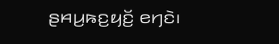ꤔꤌꤣ꤬ꤒꤢ꤬ꤟꤢꤩ꤬ ꤕꤚꤢꤧ꤯